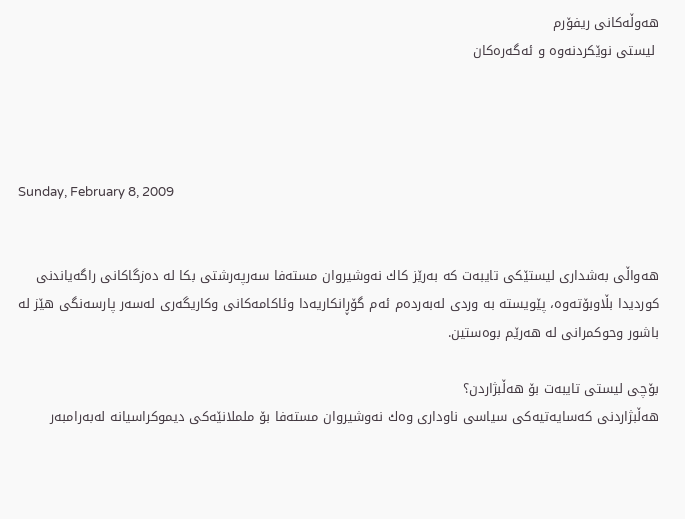هه‌وڵه‌كانی‌ ریفۆرم
 لیستی نوێكردنه‌وه‌ و ئه‌گه‌ره‌كان




Sunday, February 8, 2009


هه‌واڵی به‌شداری لیستێكی تایبه‌ت كه‌ به‌رێز كاك نه‌وشیروان مسته‌فا سه‌رپه‌رشتی بكا له‌ ده‌زگاكانی راگه‌یاندنی كوردیدا بڵاوبۆته‌وه‌، پێویسته‌ به‌ وردی له‌به‌رده‌م ئه‌م گۆڕانكاریه‌دا وئاكامه‌كانی وكاریگه‌ری له‌سه‌ر پارسه‌نگی هێز له‌ باشور وحوكمرانی له‌ هه‌رێم بوه‌ستین.

بۆچی لیستی تایبه‌ت بۆ هه‌ڵبژاردن؟
هه‌ڵبژاردنی كه‌سایه‌تیه‌كی سیاسی ناوداری وه‌ك نه‌وشیروان مسته‌فا بۆ ململانێه‌كی دیموكراسیانه‌ له‌به‌رامبه‌ر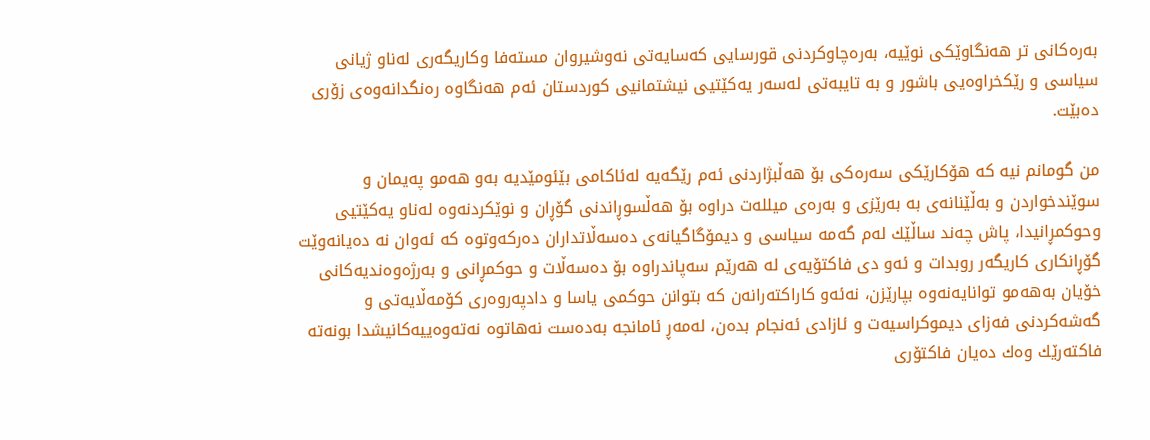به‌ره‌كانی تر هه‌نگاوێكی نوێیه‌، به‌ره‌چاوكردنی قورسایی كه‌سایه‌تی نه‌وشیروان مسته‌فا وكاریگه‌ری له‌ناو ژیانی سیاسی و رێكخراوه‌یی باشور و به‌ تایبه‌تی له‌سه‌ر یه‌كێتیی نیشتمانیی كوردستان ئه‌م هه‌نگاوه‌ ره‌نگدانه‌وه‌ی زۆری ده‌بێت.

من گومانم نیه‌ كه‌ هۆكارێكی سه‌ره‌كی بۆ هه‌ڵبژاردنی ئه‌م رێگه‌یه‌ له‌ئاكامی بێئومێدیه‌ به‌و هه‌مو په‌یمان و سوێندخواردن و به‌ڵێنانه‌ی به‌ به‌رێزی و به‌ره‌ی میلله‌ت دراوه‌ بۆ هه‌ڵسوڕاندنی گۆڕان و نوێكردنه‌وه‌ له‌ناو یه‌كێتیی وحوكمڕانیدا، پاش چه‌ند ساڵێك له‌م گه‌مه‌ سیاسی و دیمۆگاگیانه‌ی ده‌سه‌ڵاتداران ده‌ركه‌وتوه‌ كه‌ ئه‌وان نه‌ ده‌یانه‌وێت گۆڕانكاری كاریگه‌ر روبدات و ئه‌و دی فاكتۆیه‌ی له‌ هه‌رێم سه‌پاندراوه‌ بۆ ده‌سه‌ڵات و حوكمڕانی و به‌رژه‌وه‌ندیه‌كانی خۆیان به‌هه‌مو توانایه‌نه‌وه‌ بپارێزن، نه‌ئه‌و كاراكته‌رانه‌ن كه‌ بتوانن حوكمی یاسا و دادپه‌روه‌ری كۆمه‌ڵایه‌تی و گه‌شه‌كردنی فه‌زای دیموكراسیه‌ت و ئازادی ئه‌نجام بده‌ن، له‌مه‌ڕ ئامانجه‌ به‌ده‌ست نه‌هاتوه‌ نه‌ته‌وه‌ییه‌كانیشدا بونه‌ته‌ فاكته‌رێك وه‌ك ده‌یان فاكتۆری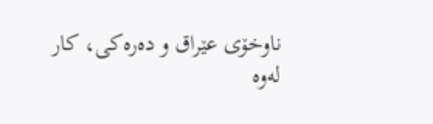ناوخۆی عێراق و ده‌ره‌كی، كار له‌وه‌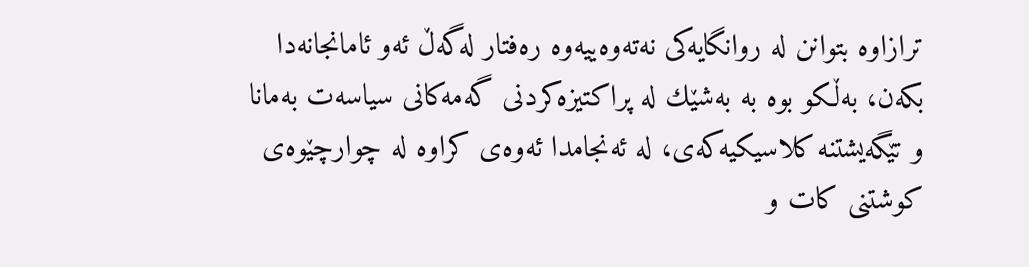ترازاوه‌ بتوانن له‌ روانگایه‌كی نه‌ته‌وه‌ییه‌وه‌ ره‌فتار له‌گه‌ڵ‌ ئه‌و ئامانجانه‌دا بكه‌ن، به‌ڵكو بوه‌ به‌ به‌شێك له‌ پراكتیزه‌كردنی گه‌مه‌كانی سیاسه‌ت به‌مانا و تێگه‌یشتنه‌ كلاسیكیه‌كه‌ی، له‌ ئه‌نجامدا ئه‌وه‌ی كراوه‌ له‌ چوارچێوه‌ی كوشتنی كات و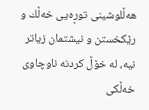هه‌ڵلوشینی توڕه‌یی خه‌ڵك و رێكخستن و نیشتمان زیاتر نیه‌، له‌ خۆڵ‌ كردنه‌ ناوچاوی خه‌ڵكی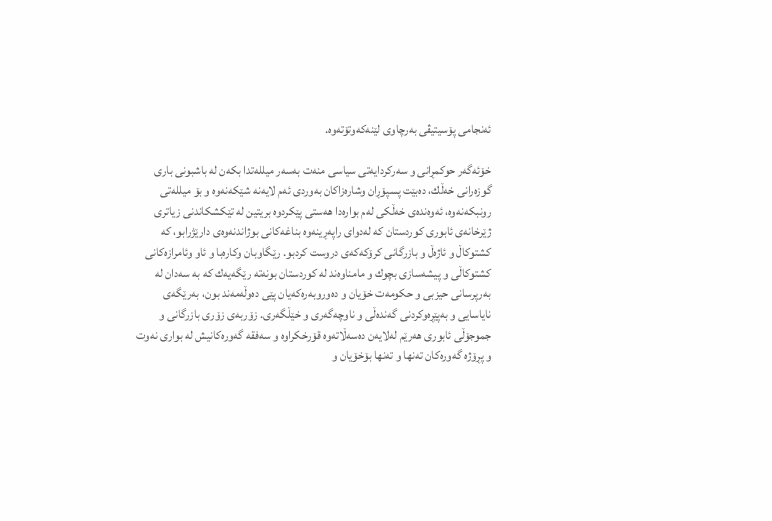ئه‌نجامی پۆسیتیڤی به‌رچاوی لێنه‌كه‌وتۆته‌وه‌.

خۆئه‌گه‌ر حوكمڕانی و سه‌ركردایه‌تی سیاسی منه‌ت به‌سه‌ر میلله‌تدا بكه‌ن له‌ باشبونی باری گوزه‌رانی خه‌ڵك، ده‌بێت پسپۆڕان وشاره‌زاكان به‌وردی ئه‌م لایه‌نه‌ شێكه‌نه‌وه‌ و بۆ میلله‌تی رونبكه‌نه‌وه‌، ئه‌وه‌نده‌ی خه‌ڵكی له‌م بواره‌دا هه‌ستی پێكردوه‌ بریتین له‌ تێكشكاندنی زیاتری ژێرخانه‌ی ئابوری كوردستان كه‌ له‌دوای راپه‌ڕینه‌وه‌ بناغه‌كانی بوژاندنه‌وه‌ی دارێژرابو، كه‌ كشتوكاڵ‌ و ئاژه‌ڵ‌ و بازرگانی كرۆكه‌كه‌ی دروست كردبو. رێگاوبان وكاره‌با و ئاو وئامرازه‌كانی كشتوكاڵی و پیشه‌سازی بچوك و مامناوه‌ند له‌ كوردستان بونه‌ته‌ رێگه‌یه‌ك كه‌ به‌ سه‌دان له‌ به‌رپرسانی حیزبی و حكومه‌ت خۆیان و ده‌وروبه‌ره‌كه‌یان پێی ده‌وڵه‌مه‌ند بون، به‌رێگه‌ی نایاسایی و به‌پێڕه‌وكردنی گه‌نده‌ڵی و ناوچه‌گه‌ری و خێڵگه‌ری. زۆربه‌ی زۆری بازرگانی و جموجۆڵی ئابوری هه‌رێم له‌لایه‌ن ده‌سه‌ڵاته‌وه‌ قۆرخكراوه‌ و سه‌فقه‌ گه‌وره‌كانیش له‌ بواری نه‌وت و پڕۆژه‌ گه‌وره‌كان ته‌نها و ته‌نها بۆخۆیان و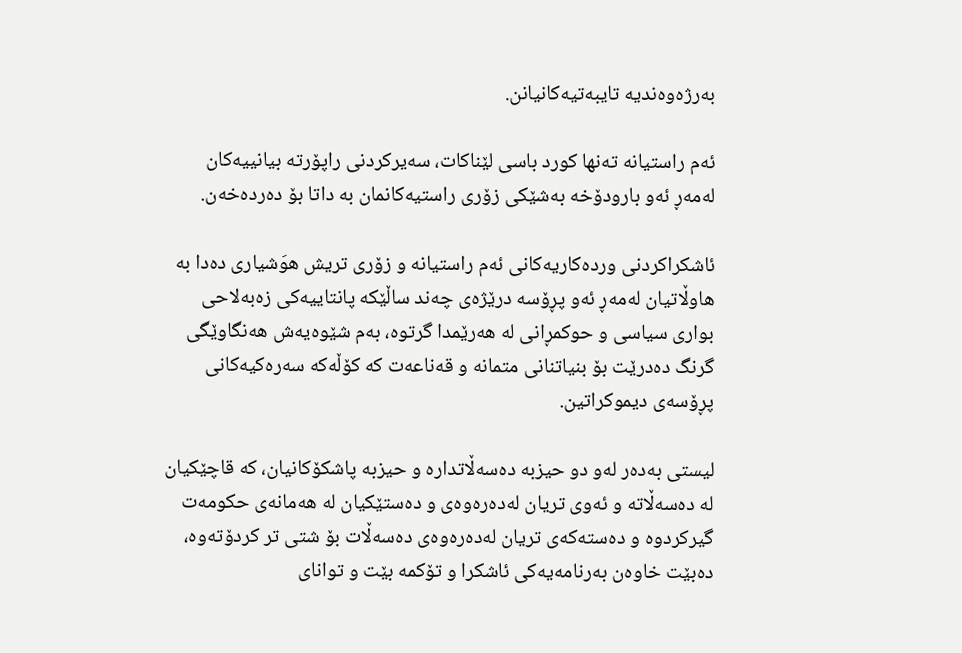به‌رژه‌وه‌ندیه‌ تایبه‌تیه‌كانیانن.

ئه‌م راستیانه‌ ته‌نها كورد باسی لێناكات، سه‌یركردنی راپۆرته‌ بیانییه‌كان له‌مه‌ڕ ئه‌و بارودۆخه‌ به‌شێكی زۆری راستیه‌كانمان به‌ داتا بۆ ده‌رده‌خه‌ن.

ئاشكراكردنی ورده‌كاریه‌كانی ئه‌م راستیانه‌ و زۆری تریش هوَشیاری ده‌دا به‌ هاوڵاتیان له‌مه‌ڕ ئه‌و پڕۆسه‌ درێژه‌ی چه‌ند ساڵێكه‌ پانتاییه‌كی زه‌به‌لاحی بواری سیاسی و حوكمڕانی له‌ هه‌رێمدا گرتوه‌، به‌م شێوه‌یه‌ش هه‌نگاوێگی گرنگ ده‌درێت بۆ بنیاتنانی متمانه‌ و قه‌ناعه‌ت كه‌ كۆڵه‌كه‌ سه‌ره‌كیه‌كانی پڕۆسه‌ی دیموكراتین.

لیستی به‌ده‌ر له‌و دو حیزبه‌ ده‌سه‌ڵاتداره‌ و حیزبه‌ پاشكۆكانیان، كه‌ قاچێكیان له‌ ده‌سه‌ڵاته‌ و ئه‌وی تریان له‌ده‌ره‌وه‌ی و ده‌ستێكیان له‌ هه‌مانه‌ی حكومه‌ت گیركردوه‌ و ده‌سته‌كه‌ی تریان له‌ده‌ره‌وه‌ی ده‌سه‌ڵات بۆ شتی تر كردۆته‌وه‌، ده‌بێت خاوه‌ن به‌رنامه‌یه‌كی ئاشكرا و تۆكمه‌ بێت و توانای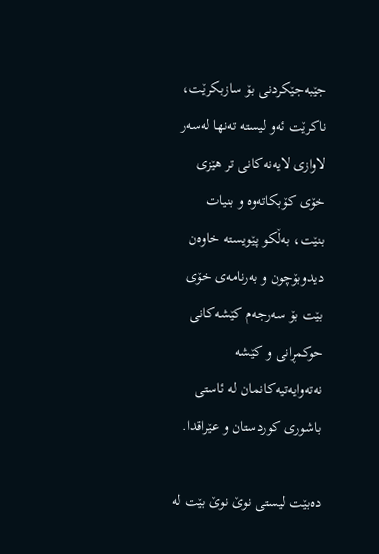جێبه‌جێكردنی بۆ سازبكرێت، ناكرێت ئه‌و لیسته‌ ته‌نها له‌سه‌ر لاوازی لایه‌نه‌كانی تر هێزی خۆی كۆبكاته‌وه‌ و بنیات بنێت، به‌ڵكو پێویسته‌ خاوه‌ن دیدوبۆچون و به‌رنامه‌ی خۆی بێت بۆ سه‌رجه‌م كێشه‌كانی حوكمڕانی و كێشه‌ نه‌ته‌وایه‌تیه‌كانمان له‌ ئاستی باشوری كوردستان و عێراقدا.

ده‌بێت لیستی نوێ نوێ بێت له‌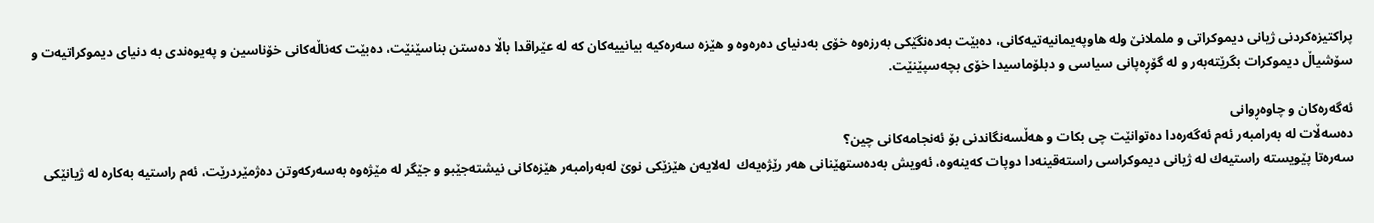پراكتیزه‌كردنی ژیانی دیموكراتی و ململانێ وله‌ هاوپه‌یمانیه‌تیه‌كانی، ده‌بێت به‌ده‌نگێكی به‌رزه‌وه‌ خۆی به‌دنیای ده‌ره‌وه‌ و هێزه‌ سه‌ره‌كیه‌ بیانییه‌كان كه‌ له‌ عێراقدا باڵا ده‌ستن بناسێنێت، ده‌بێت كه‌ناڵه‌كانی خۆناسین و په‌یوه‌ندی به‌ دنیای دیموكراتیه‌ت و سۆشیاڵ‌ دیموكرات بگرێته‌به‌ر و له‌ گۆڕه‌پانی سیاسی و دبلۆماسیدا خۆی بچه‌سپێنێت.

ئه‌گه‌ره‌كان و چاوه‌ڕوانی
ده‌سه‌ڵات له‌ به‌رامبه‌ر ئه‌م ئه‌گه‌ره‌دا ده‌توانێت چی بكات و هه‌ڵسه‌نگاندنی بۆ ئه‌نجامه‌كانی چین؟
سه‌ره‌تا پێویسته‌ راستیه‌ك له‌ ژیانی دیموكراسی راسته‌قینه‌دا دوپات كه‌ینه‌وه‌، ئه‌ویش به‌ده‌ستهێنانی هه‌ر رێژه‌یه‌ك  له‌لایه‌ن هێزێكی نوێ له‌به‌رامبه‌ر هێزه‌كانی نیشته‌جێبو و جێگر له‌ مێژه‌وه‌ به‌سه‌ركه‌وتن ده‌ژمێردرێت، ئه‌م راستیه‌ به‌كاره‌ له‌ ژیانێكی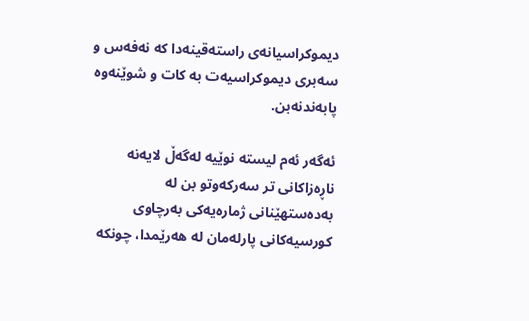دیموكراسیانه‌ی راسته‌قینه‌دا كه‌ نه‌فه‌س و سه‌بری دیموكراسیه‌ت به‌ كات و شوێنه‌وه‌ پابه‌ندنه‌بن.

ئه‌گه‌ر ئه‌م لیسته‌ نوێیه‌ له‌گه‌ڵ‌ لایه‌نه‌ ناڕه‌زاكانی تر سه‌ركه‌وتو بن له‌ به‌ده‌ستهێنانی ژماره‌یه‌كی به‌رچاوی كورسیه‌كانی پارله‌مان له‌ هه‌رێمدا، چونكه‌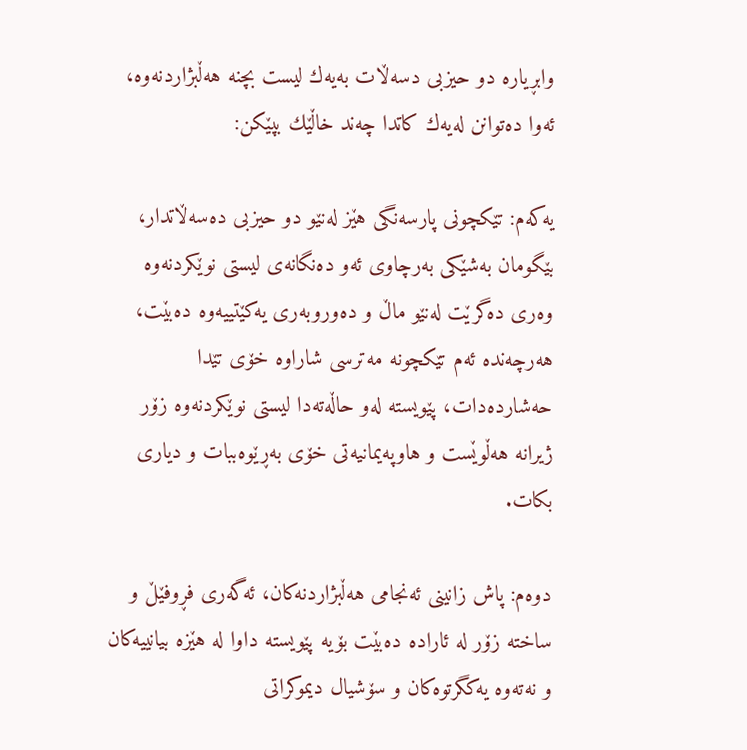وابڕیاره‌ دو حیزبی دسه‌ڵات به‌یه‌ك لیست بچنه‌ هه‌ڵبژاردنه‌وه‌، ئه‌وا ده‌توانن له‌یه‌ك كاتدا چه‌ند خاڵێك بپێكن:

یه‌كه‌م: تێكچونی پارسه‌نگی هێز له‌نێو دو حیزبی ده‌سه‌ڵاتدار، بێگومان به‌شێكی به‌رچاوی ئه‌و ده‌نگانه‌ی لیستی نوێكردنه‌وه‌ وه‌ری ده‌گرێت له‌نێو ماڵ‌ و ده‌وروبه‌ری یه‌كێتییه‌وه‌ ده‌بێت، هه‌رچه‌نده‌ ئه‌م تێكچونه‌ مه‌ترسی شاراوه‌ خۆی تێدا حه‌شارده‌دات، پێویسته‌ له‌و حاڵه‌ته‌دا لیستی نوێكردنه‌وه‌ زۆر ژیرانه‌ هه‌ڵوێست و هاوپه‌یمانیه‌تی خۆی به‌ڕێوه‌ببات و دیاری بكات.

دوه‌م: پاش زانینی ئه‌نجامی هه‌ڵبژاردنه‌كان، ئه‌گه‌ری فڕوفێڵ و ساخته‌ زۆر له‌ ئاراده‌ ده‌بێت بۆیه‌ پێویسته‌ داوا له‌ هێزه‌ بیانییه‌كان و نه‌ته‌وه‌ یه‌كگرتوه‌كان و سۆشیال دیموكراتی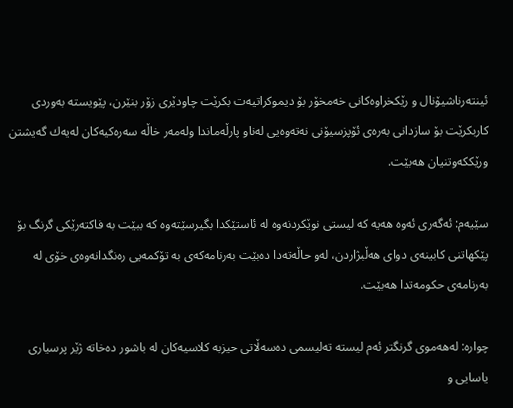ئینته‌رناشیۆنال و رێكخراوه‌كانی خه‌مخۆر بۆ دیموكراتیه‌ت بكرێت چاودێری زۆر بنێرن، پێویسته‌ به‌وردی كاربكرێت بۆ سازدانی به‌ره‌ی ئۆپزسیۆنی نه‌ته‌وه‌یی له‌ناو پارڵه‌ماندا وله‌مه‌ر خاڵه‌ سه‌ره‌كیه‌كان له‌یه‌ك گه‌یشتن ورێككه‌وتنیان هه‌بێت.

سێیه‌م: ئه‌گه‌ری ئه‌وه‌ هه‌یه‌ كه‌ لیستی نوێكردنه‌وه‌ له‌ ئاستێكدا بگیرسێته‌وه‌ كه‌ ببێت به‌ فاكته‌رێكی گرنگ بۆ پێكهاتنی كابینه‌ی دوای هه‌ڵبژاردن، له‌و حاڵه‌ته‌دا ده‌بێت به‌رنامه‌كه‌ی به‌ تۆكمه‌یی ره‌نگدانه‌وه‌ی خۆی له‌ به‌رنامه‌ی حكومه‌تدا هه‌بێت.

چواره‌: له‌هه‌موی گرنگتر ئه‌م لیسته‌ ته‌لیسمی ده‌سه‌ڵاتی حیزبه‌ كلاسیه‌كان له‌ باشور ده‌خاته‌ ژێر پرسیاری یاسایی و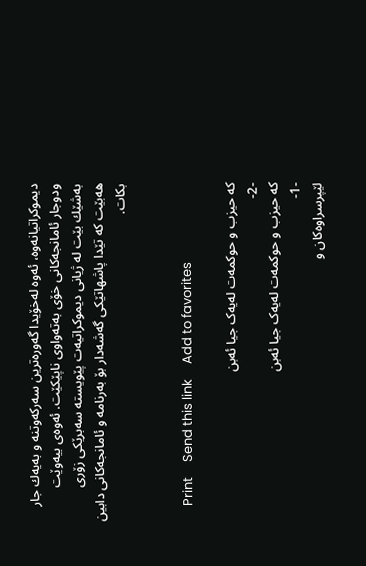دیموكراتیانه‌وه‌، ئه‌وه‌ له‌خۆیدا گه‌وره‌ترین سه‌ركه‌وتنه‌ و به‌یه‌ك جار ودوجار ئامانجه‌كانی خۆی به‌ته‌واوی ناپێكێت. ئه‌وه‌ی بیه‌وێت به‌شێك بێت له‌ ژیانی دیموكراتیه‌ت پێویسته‌ سه‌برێكی زۆری هه‌بێت كه‌ تێدا پاشهاتێكی گه‌شه‌دار بۆ به‌رنامه‌ و ئامانجه‌كانی دابین بكات.


     Print     Send this link     Add to favorites

که‌ حیزب و حوکمه‌ت له‌یه‌ک جیا ئه‌بن
-2-
که‌ حیزب و حوکمه‌ت له‌یه‌ک جیا ئه‌بن
-1-
لێپرسراوه‌كان و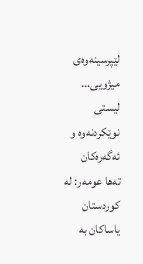لێپرسینه‌وه‌ی میژویی...
لیستی نوێكردنه‌وه‌ و ئه‌گه‌ره‌كان
ته‌ها عومه‌ر: له‌ كوردستان یاساكان به‌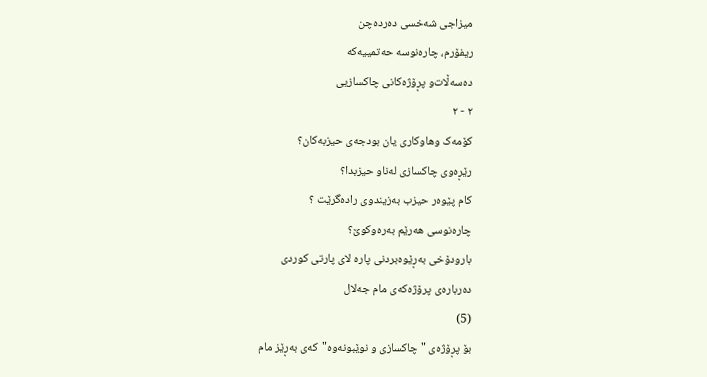میزاجی شه‌خسی ده‌رده‌چن
ریفۆرم، چاره‌نوسه‌ حه‌تمییه‌كه‌
ده‌سه‌ڵات‌و پڕۆژه‌کانی چاکسازیی
٢ - ٢
کۆمه‌ک وهاوکاری یان بودجه‌ی حیزبه‌کان؟
رێڕه‌وی‌ چاكسازی‌ له‌ناو حیزبدا؟
كام پێوه‌ر حیزب به‌زیندوی‌ راده‌گرێت ؟
چارەنوسی هەرێم بەرەوکوێ؟
بارودۆخی به‌ڕێوه‌بردنی پاره‌ لای پارتی كوردی
ده‌رباره‌ی‌ پرۆژه‌كه‌ی‌ مام جه‌لال
(5)
بۆ پڕۆژه‌ی‌ "چاكسازی‌ و نوێبونه‌وه‌"كه‌ی‌ به‌ڕێز مام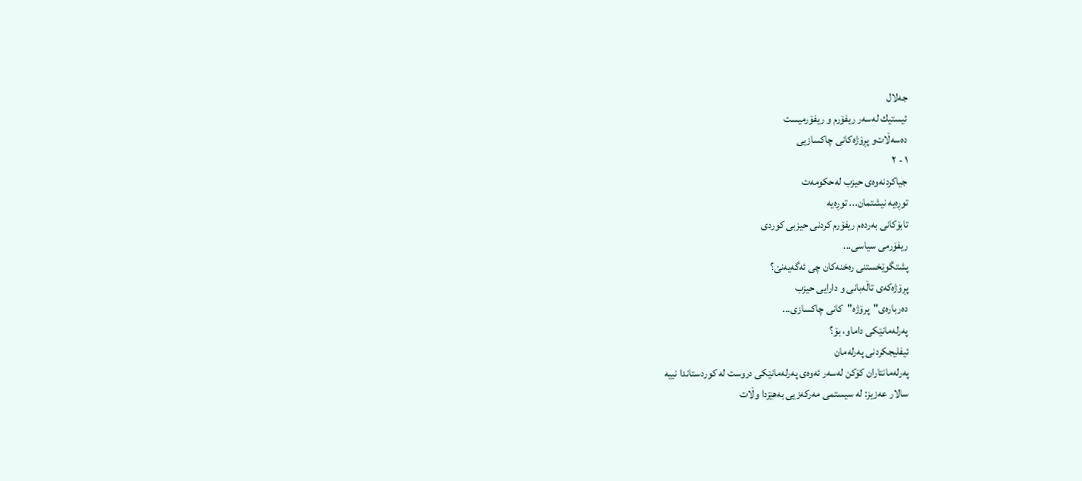جه‌لال
ئیستیك له‌سه‌ر ریفۆرم و ریفۆرمیست
ده‌سه‌ڵات‌و پڕۆژه‌کانی چاکسازیی
١ - ٢
جیاكردنه‌وه‌ی‌ حیزب له‌حكومه‌ت
توڕه‌یه‌ نیشتمان... توڕه‌یه‌
تابۆكانی‌ به‌رده‌م ریفۆرم كردنی‌ حیزبی‌ كوردی‌
ریفۆرمی سیاسی...
پشتگوێخستنی ره‌خنه‌کان چی ئه‌گه‌یه‌نێ؟
پڕۆژه‌كه‌ی‌ تاڵه‌بانی‌ و دارایی‌ حیزب
ده‌رباره‌ی‌"پرۆژه‌"كانی‌ چاكسازی‌...
په‌رله‌مانێكی‌ داماو، بۆ؟
ئیفلیجكردنی په‌‌رله‌‌مان
په‌رله‌مانتاران كۆكن له‌سه‌ر ئه‌وه‌ی‌ په‌رله‌مانێكی‌ دروست له‌ كوردستاندا نییه‌
سالار عه‌زیز: له‌ سیستمی مه‌ركه‌زیی به‌هێزدا وڵات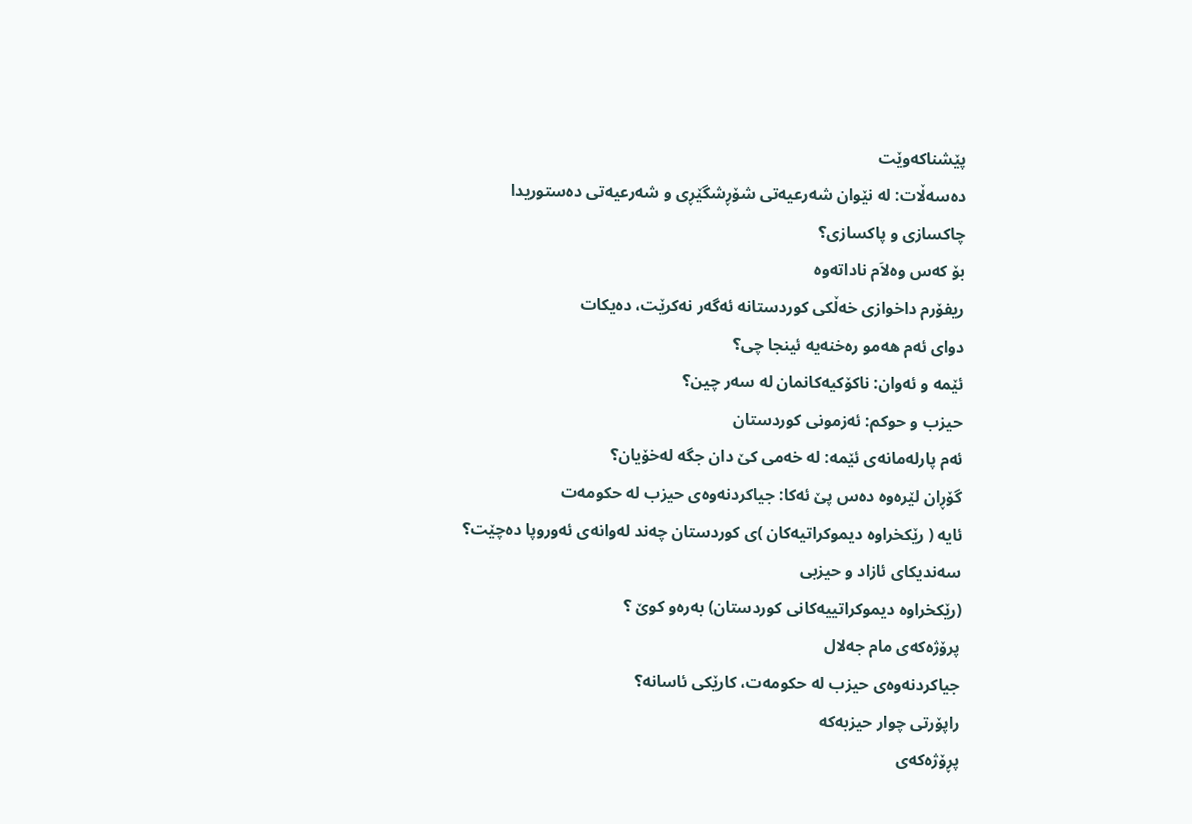پێشناكه‌وێت
ده‌سه‌ڵات: له‌ نێوان شه‌رعیه‌تی‌ شۆڕشگێڕی و شه‌رعیه‌تی‌ ده‌ستوریدا
چاکسازی و پاکسازی؟
بۆ كه‌س وه‌لاَم ناداته‌وه‌
ریفۆرم داخوازی‌ خه‌ڵكی‌ كوردستانه‌ ئه‌گه‌ر نه‌كرێت، ده‌یكات
دوای ئه‌م هه‌مو ره‌خنه‌یه‌ ئینجا چی؟
ئێمه‌ و ئه‌وان: ناکۆکیه‌کانمان له‌ سه‌ر چین؟
حیزب و حوکم: ئه‌زمونی کوردستان
ئه‌م پارله‌مانه‌ی ئێمه‌: له‌ خه‌می کێ دان جگه‌ له‌خۆیان؟
گۆڕان لێره‌وه‌ ده‌س پێ ئه‌کا: جیاکردنه‌وه‌ی حیزب له‌ حکومه‌ت
ئایه‌ ( رێكخراوه‌ دیموكراتیه‌كان )ی كوردستان چه‌ند له‌وانه‌ی ئه‌وروپا ده‌چێت؟
سه‌ندیكای‌ ئازاد ‌و حیزبی‌
(رێكخراوه‌ دیموكراتییه‌كانی كوردستان) به‌ره‌و كوێ‌ ؟
پرۆژه‌که‌ی مام جه‌لال
جیاكردنه‌وه‌ی‌ حیزب له‌ حكومه‌ت، كارێكی‌ ئاسانه‌؟
راپۆرتی‌ چوار حیزبه‌كه‌
پڕۆژه‌كه‌ی‌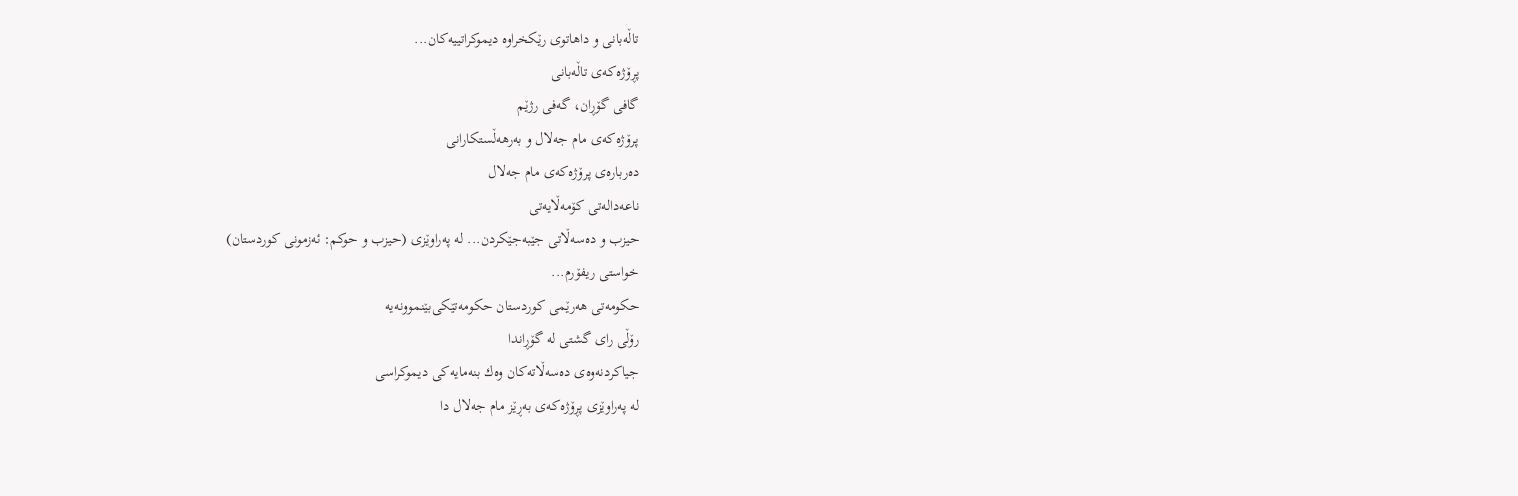تاڵه‌بانی‌ و داهاتوی‌ رێكخراوه‌ دیموكراتییه‌كان...
پڕۆژه‌كه‌ی‌ تاڵه‌بانی‌
گافی گۆڕان‌، گه‌فی رژێم
پرۆژه‌كه‌ی‌ مام جه‌لال و به‌رهه‌ڵستكارانی‌
ده‌رباره‌ی‌ پرۆژه‌كه‌ی‌ مام جه‌لال
ناعه‌داله‌تی كۆمه‌ڵایه‌تی
حیزب و ده‌سه‌ڵاتی‌ جێبه‌جێكردن... له‌ په‌راوێزی ‌(حیزب و حوكم: ئه‌زمونی‌ كوردستان)
خواستی‌ ریفۆرم...
حكومه‌تی‌ هه‌رێمی‌ كوردستان حكومه‌تێكی‌بێنموونه‌یه‌
رۆڵی‌ رای‌ گشتی‌ له‌ گۆڕاندا
جیاكردنه‌وه‌ی‌ ده‌سه‌ڵاته‌كان وه‌ك بنه‌مایه‌كی‌ دیموكراسی‌
له‌ په‌راوێزی‌ پڕۆژه‌كه‌ی‌ به‌ڕێز مام جه‌لال دا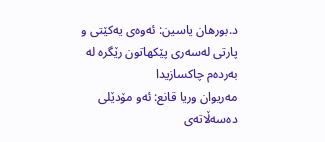د.بورهان یاسین: ئه‌وه‌ی‌ یه‌كێتی‌ ‌و پارتی‌ له‌سه‌ری‌ پێكهاتون رێگره‌ له‌ به‌رده‌م چاكسازیدا
مه‌ریوان وریا قانع: ئه‌و مۆدێلی‌ ده‌سه‌ڵاته‌ی‌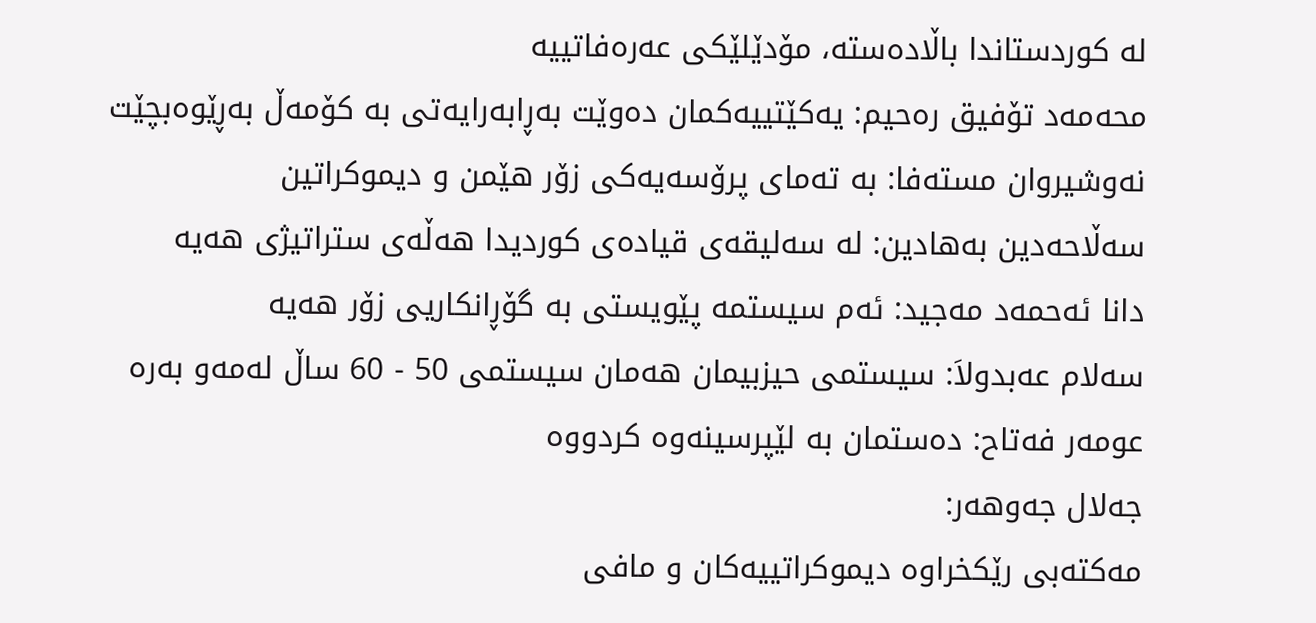له‌ كوردستاندا باڵاده‌سته‌، مۆدێلێكی‌ عه‌ره‌فاتییه‌
محه‌مه‌د تۆفیق ره‌حیم: یەكێتییەكمان دەوێت بەڕابەرایەتی بە كۆمەڵ بەڕێوەبچێت
نه‌وشیروان مسته‌فا: بە تەمای پرۆسەیەكی زۆر هێمن و دیموكراتین
سه‌ڵاحه‌دین به‌هادین: له‌ سه‌لیقه‌ی‌ قیاده‌ی‌ كوردیدا هه‌ڵه‌ی‌ ستراتیژی‌ هه‌یه‌
دانا ئه‌حمه‌د مه‌جید: ئه‌م سیستمه‌ پێویستی به‌ گۆڕانكاریی زۆر هه‌یه‌
سه‌لام عه‌بدولاَ: سیستمی‌ حیزبیمان هه‌مان سیستمی‌ 50 - 60 ساڵ له‌مه‌و به‌ره‌
عومه‌ر فه‌تاح: ده‌ستمان به‌ لێپرسینه‌وه‌ كردووه‌
جه‌لال جه‌وهه‌ر:
مه‌كته‌بی‌ رێكخراوه‌ دیموكراتییه‌كان و مافی‌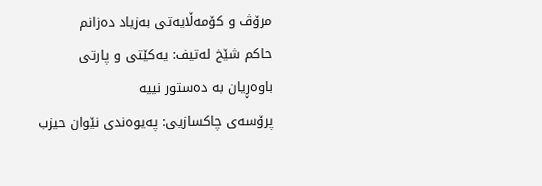مرۆڤ و كۆمه‌ڵایه‌تی‌ به‌زیاد ده‌زانم
حاكم شێخ له‌تیف: یه‌كێتی‌ و پارتی‌ باوه‌ڕیان به‌ ده‌ستور نییه
پرۆسه‌ی‌ چاكسازیی‌: په‌یوه‌ندی‌ نێوان حیزب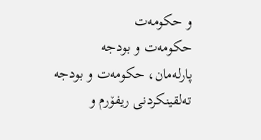و حكومه‌ت
حکومه‌ت و بودجه
پارله‌مان، حکومه‌ت و بودجه
ته‌لقینكردنی ریفۆرم ‌و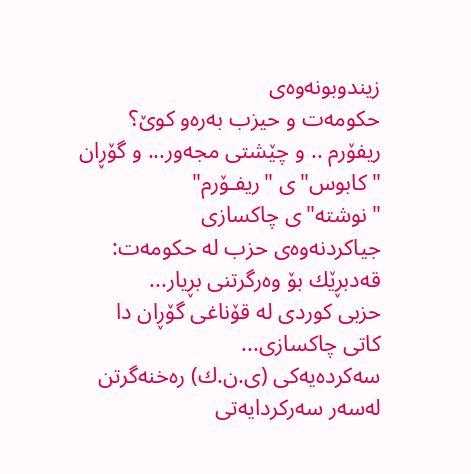زیندوبونه‌وه‌ی
حكومه‌ت ‌و حیزب به‌ره‌و كوێ‌؟
ریفۆرم .. و چێشتی مجه‌ور... و گۆڕان
"كابوس"ی "ریفـۆرم"
"نوشته‌"ی‌ چاكسازی
جیاكردنه‌وه‌ی‌ حزب له‌ حكومه‌ت: قه‌دبڕێك بۆ وه‌رگرتنی‌ بڕیار...
حزبی كوردی له‌ قۆناغی گۆڕان دا
كاتی چاكسازی...
سه‌كرده‌یه‌كی (ی‌.ن.ك) ره‌خنه‌گرتن له‌سه‌ر سه‌ركردایه‌تی‌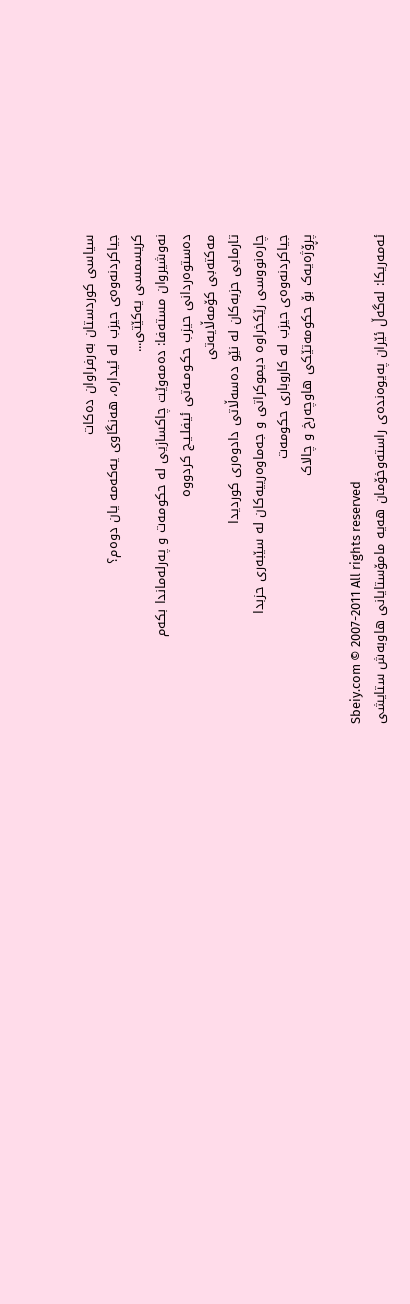سیاسی كوردستان به‌رفراوان ده‌كات
جیاكردنه‌وه‌ی‌ حیزب له‌ ئیداره‌، هه‌نگاوی یه‌که‌مه‌ یان دوه‌م‌؟
كریسمسی‌ یه‌كێتی‌...
نه‌وشیروان مسته‌فا: ده‌مه‌وێت چاكسازیی‌ له‌ حكومه‌ت و په‌رله‌ماندا بكه‌م
ده‌ستوه‌ردانی‌ حیزب حكـومـه‌تی‌ ئیفلـیـج كردووه‌
مه‌كته‌بی‌ كۆمه‌ڵایه‌تی‌
تارمایی‌ حزبه‌كان له‌ نێو ده‌سه‌ڵاتی‌ دادوه‌ری کوردیدا
چاره‌نووسی‌ رێكخراوه‌ دیموكراتی و جه‌ماوه‌رییه‌كان له‌ سێبه‌ری‌ حزبدا
جیاكردنه‌وه‌ی‌ حیزب له‌ كاروباری‌ حكومه‌ت
پڕۆژه‌یه‌ک بۆ حکومه‌تێکی هاوچه‌رخ و چالاک

Sbeiy.com © 2007-2011 All rights reserved
ئه‌مه‌ریكا: له‌گه‌ڵ ئێران په‌یوه‌نده‌ی‌ راسته‌وخۆمان هه‌یه‌ مامۆستایانی هاوبه‌ش ستایشی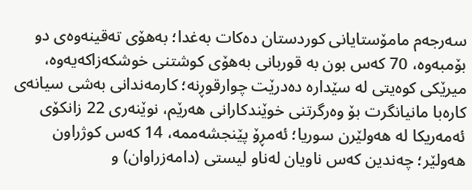سه‌رجه‌م مامۆستایانی‌ كوردستان ده‌كات به‌غدا؛ به‌هۆی ته‌قینه‌وه‌ی دو بۆمبه‌وه، 70 كه‌س بون به‌ قوربانی‌ به‌هۆی‌ كوشتنی‌ خوشكه‌زاكه‌یه‌وه‌، میرێكی كوه‌یتی‌ له‌ سێداره‌ ده‌درێت چوارقوڕنه‌؛ كارمه‌ندانی به‌شی سیانه‌ی كاره‌با مانیانگرت بۆ وه‌رگرتنی خوێندكارانی هه‌رێم، نوێنه‌ری‌ 22 زانكۆی‌ ئه‌مه‌ریكا له‌ هه‌ولێرن سوریا؛ ئه‌مڕۆ پێنجشه‌ممه‌، 14 كه‌س كوژراون هه‌ولێر؛ چه‌ندین كه‌س ناویان له‌ناو ليستى (دامه‌زراوان) و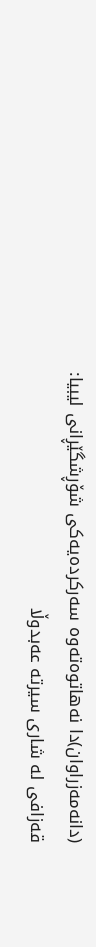(دانه‌مه‌زراوان)دا نه‌هاتوه‌ته‌وه‌ سه‌ركرده‌یه‌كی شۆڕشگێڕانی‌ لیبیا: قه‌زافی له‌ شاری‌ سیرته‌ عه‌بدوڵا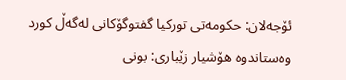ئۆجه‌لان: حكومه‌تی‌ توركیا گفتوگۆكانی‌ له‌گه‌ڵ كورد وه‌ستاندوه‌ هۆشیار زێباری‌: بونی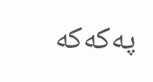په‌كه‌كه‌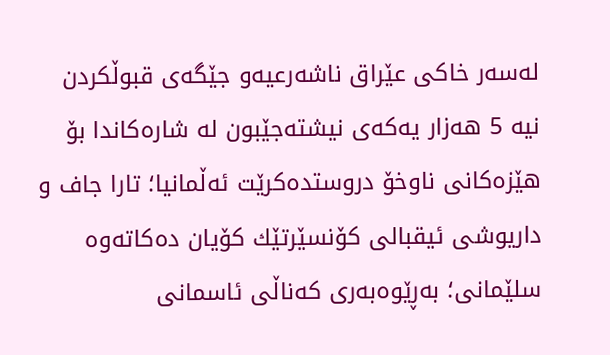له‌سه‌ر خاكی عێراق ناشه‌رعیه‌و جێگه‌ی‌ قبوڵكردن نیه‌ 5 هه‌زار یه‌كه‌ی‌ نیشته‌جێبون له‌ شاره‌كاندا بۆ هێزه‌كانی ناوخۆ دروستده‌كرێت ئه‌ڵمانیا؛ تارا جاف و داریوشی‌ ئیقبالی‌ كۆنسێرتێك كۆیان ده‌كاته‌وه‌ سلێمانی؛ به‌ڕێوه‌به‌ری كه‌ناڵی ئاسمانی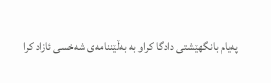په‌یام بانگهێشتی دادگا کراو به‌ به‌ڵێننامه‌ی شه‌خسی ئازاد کرا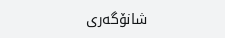شانۆگه‌ری‌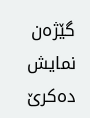گێژه‌ن نمایش ده‌كرێ